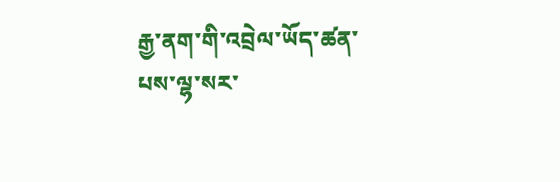རྒྱ་ནག་གི་འབྲེལ་ཡོད་ཚན་པས་ལྷ་སར་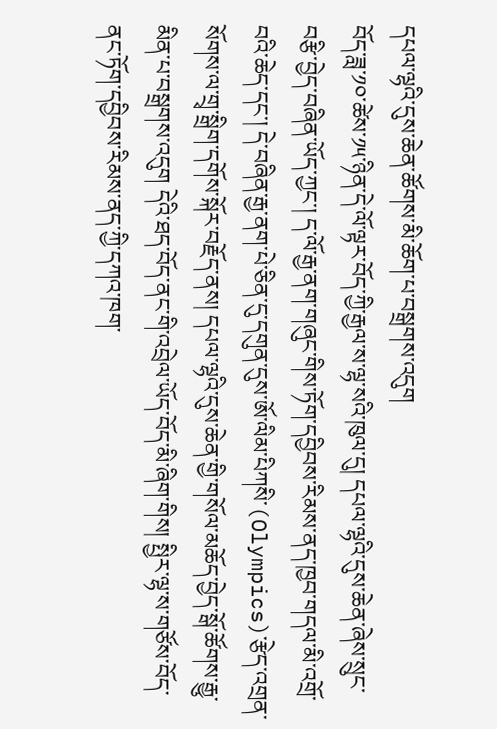དཔལ་ལྷའི་དུས་ཆེན་ཚོགས་མི་ཆོག་པ་བསྒྲགས་འདུག
བོད་ཟླ་༡༠་ཚེས་༡༥་ཉིན་དེ་ལོ་ལྟར་བོད་ཀྱི་རྒྱལ་ས་ལྷ་སའི་ཁུལ་དུ། དཔལ་ལྷའི་དུས་ཆེན་ཞེས་སྲུང་བརྩི་བྱེད་བཞིན་ཡོད་ཀྱང་། ད་ལོ་རྒྱ་ནག་གཞུང་གིས་ཏོག་དབྱིབས་རིམས་ནད་ཁྱབ་གདལ་མི་འགྲོ་བའི་ཆེད་དང་། དེ་བཞིན་རྒྱ་ནག་པེ་ཅིན་དུ་དགུན་དུས་ཨོ་ལིམ་པིཀསི་(Olympics)་རྩེད་འགྲན་སོགས་ལ་གྲྭ་སྒྲིག་དགོས་སྐོར་བརྗོད་ནས། དཔལ་ལྷའི་དུས་ཆེན་གྱི་གསོལ་མཆོད་བྱེད་སྒོ་ཚོགས་རྒྱུ་མིན་པ་བསྒྲགས་འདུག དེའི་ཐད་བོད་ནང་གི་འབྲེལ་ཡོད་བོད་མི་ཞིག་གིས། སྤྱིར་ལྷ་ས་གཙོས་བོད་ནང་ཏོག་དབྱིབས་རིམས་ནད་ཀྱི་དཀའ་ཁག་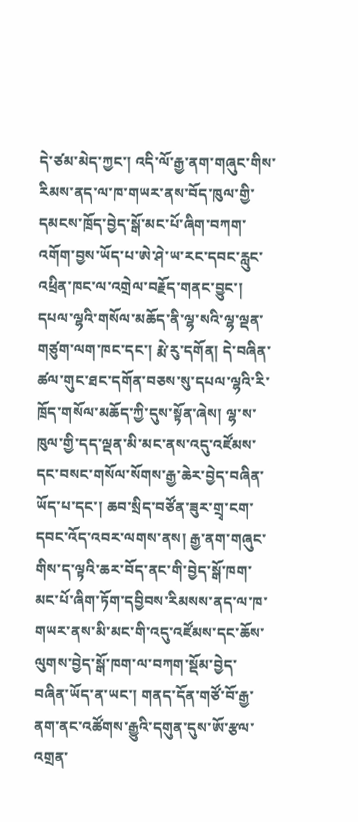དེ་ཙམ་མེད་ཀྱང་། འདི་ལོ་རྒྱ་ནག་གཞུང་གིས་རིམས་ནད་ལ་ཁ་གཡར་ནས་བོད་ཁུལ་གྱི་དམངས་ཁྲོད་བྱེད་སྒོ་མང་པོ་ཞིག་བཀག་འགོག་བྱས་ཡོད་པ་ཨེ་ཤེ་ཡ་རང་དབང་རླུང་འཕྲིན་ཁང་ལ་འགྲེལ་བརྗོད་གནང་བྱུང་།
དཔལ་ལྷའི་གསོལ་མཆོད་ནི་ལྷ་སའི་ལྷ་ལྡན་གཙུག་ལག་ཁང་དང་། རྨེ་རུ་དགོན། དེ་བཞིན་ཚལ་གུང་ཐང་དགོན་བཅས་སུ་དཔལ་ལྷའི་རི་ཁྲོད་གསོལ་མཆོད་ཀྱི་དུས་སྟོན་ཞེས། ལྷ་ས་ཁུལ་གྱི་དད་ལྡན་མི་མང་ནས་འདུ་འཛོམས་དང་བསང་གསོལ་སོགས་རྒྱ་ཆེར་བྱེད་བཞིན་ཡོད་པ་དང་། ཆབ་སྲིད་བཙོན་ཟུར་གྲྭ་ངག་དབང་འོད་འབར་ལགས་ནས། རྒྱ་ནག་གཞུང་གིས་ད་ལྟའི་ཆར་བོད་ནང་གི་བྱེད་སྒོ་ཁག་མང་པོ་ཞིག་ཏོག་དབྱིབས་རིམསས་ནད་ལ་ཁ་གཡར་ནས་མི་མང་གི་འདུ་འཛོམས་དང་ཆོས་ལུགས་བྱེད་སྒོ་ཁག་ལ་བཀག་སྡོམ་བྱེད་བཞིན་ཡོད་ན་ཡང་། གནད་དོན་གཙོ་བོ་རྒྱ་ནག་ནང་འཚོགས་རྒྱུའི་དགུན་དུས་ཨོ་རྩལ་འགྲན་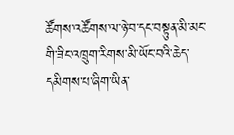ཚོགས་འཚོགས་ལ་ཉེ་བ་དང་བསྟུན་མི་མང་གི་ཟིང་འཁྲུག་རིགས་མི་ཡོང་བའི་ཆེད་དམིགས་པ་ཞིག་ཡིན་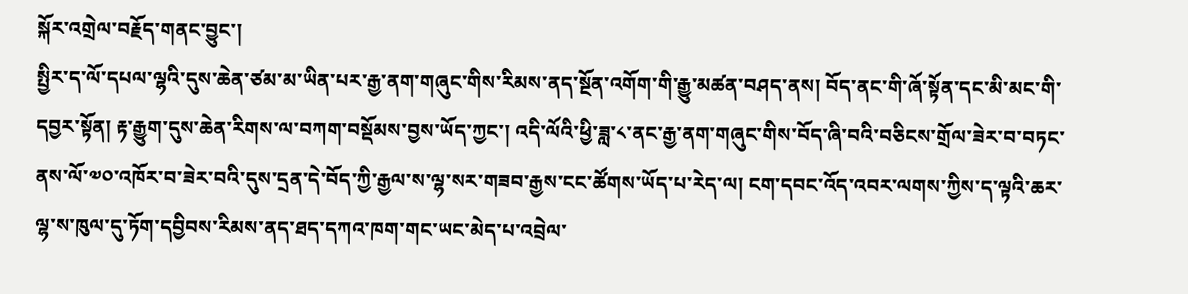སྐོར་འགྲེལ་བརྗོད་གནང་བྱུང་།
སྤྱིར་ད་ལོ་དཔལ་ལྷའི་དུས་ཆེན་ཙམ་མ་ཡིན་པར་རྒྱ་ནག་གཞུང་གིས་རིམས་ནད་སྔོན་འགོག་གི་རྒྱུ་མཚན་བཤད་ནས། བོད་ནང་གི་ཞོ་སྟོན་དང་མི་མང་གི་དབྱར་སྟོན། རྟ་རྒྱུག་དུས་ཆེན་རིགས་ལ་བཀག་བསྡོམས་བྱས་ཡོད་ཀྱང་། འདི་ལོའི་ཕྱི་ཟླ་༨་ནང་རྒྱ་ནག་གཞུང་གིས་བོད་ཞི་བའི་བཅིངས་གྲོལ་ཟེར་བ་བཏང་ནས་ལོ་༧༠་འཁོར་བ་ཟེར་བའི་དུས་དྲན་དེ་བོད་ཀྱི་རྒྱལ་ས་ལྷ་སར་གཟབ་རྒྱས་ངང་ཚོགས་ཡོད་པ་རེད་ལ། ངག་དབང་འོད་འབར་ལགས་ཀྱིས་ད་ལྟའི་ཆར་ལྷ་ས་ཁུལ་དུ་ཏོག་དབྱིབས་རིམས་ནད་ཐད་དཀའ་ཁག་གང་ཡང་མེད་པ་འབྲེལ་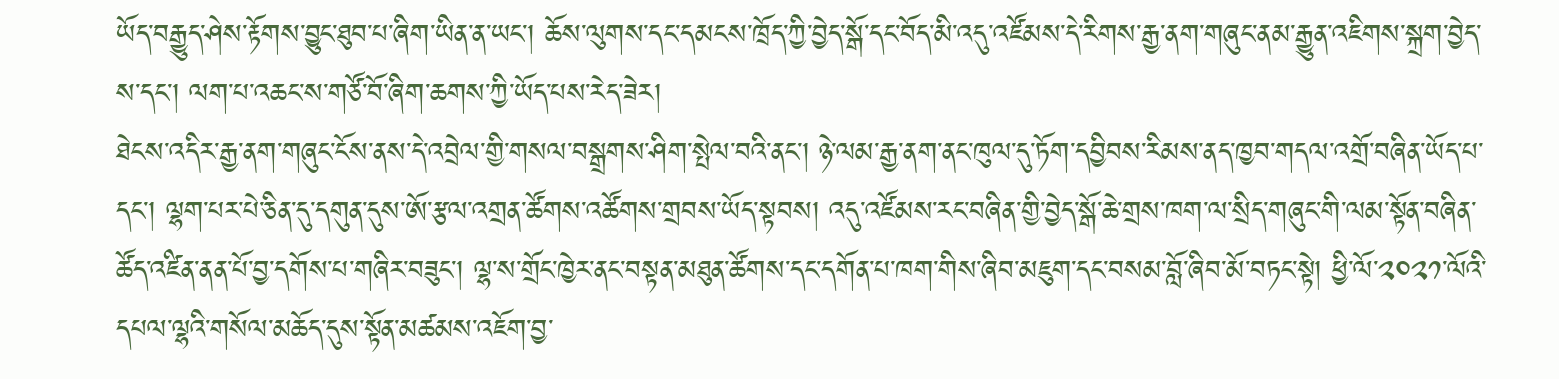ཡོད་བརྒྱུད་ཤེས་རྟོགས་བྱུང་ཐུབ་པ་ཞིག་ཡིན་ན་ཡང་། ཆོས་ལུགས་དང་དམངས་ཁྲོད་ཀྱི་བྱེད་སྒོ་དང་བོད་མི་འདུ་འཛོམས་དེ་རིགས་རྒྱ་ནག་གཞུང་ནམ་རྒྱུན་འཇིགས་སྐྲག་བྱེད་ས་དང་། ལག་པ་འཆང་ས་གཙོ་བོ་ཞིག་ཆགས་ཀྱི་ཡོད་པས་རེད་ཟེར།
ཐེངས་འདིར་རྒྱ་ནག་གཞུང་ངོས་ནས་དེ་འབྲེལ་གྱི་གསལ་བསྒྲགས་ཤིག་སྤེལ་བའི་ནང་། ཉེ་ལམ་རྒྱ་ནག་ནང་ཁུལ་དུ་ཏོག་དབྱིབས་རིམས་ནད་ཁྱབ་གདལ་འགྲོ་བཞིན་ཡོད་པ་དང་། ལྷག་པར་པེ་ཅིན་དུ་དགུན་དུས་ཨོ་རྩལ་འགྲན་ཚོགས་འཚོགས་གྲབས་ཡོད་སྟབས། འདུ་འཛོམས་རང་བཞིན་གྱི་བྱེད་སྒོ་ཆེ་གྲས་ཁག་ལ་སྲིད་གཞུང་གི་ལམ་སྟོན་བཞིན་ཚོད་འཛིན་ནན་པོ་བྱ་དགོས་པ་གཞིར་བཟུང་། ལྷ་ས་གྲོང་ཁྱེར་ནང་བསྟན་མཐུན་ཚོགས་དང་དགོན་པ་ཁག་གིས་ཞིབ་མཇུག་དང་བསམ་བློ་ཞིབ་མོ་བཏང་སྟེ། ཕྱི་ལོ་༢༠༢༡་ལོའི་དཔལ་ལྷའི་གསོལ་མཆོད་དུས་སྟོན་མཚམས་འཇོག་བྱ་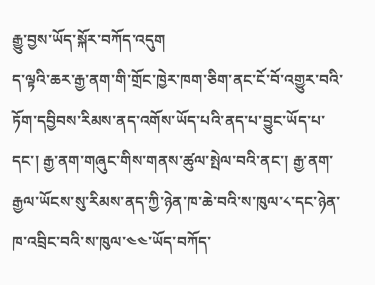རྒྱུ་བྱས་ཡོད་སྐོར་བཀོད་འདུག
ད་ལྟའི་ཆར་རྒྱ་ནག་གི་གྲོང་ཁྱེར་ཁག་ཅིག་ནང་ངོ་བོ་འགྱུར་བའི་ཏོག་དབྱིབས་རིམས་ནད་འགོས་ཡོད་པའི་ནད་པ་བྱུང་ཡོད་པ་དང་། རྒྱ་ནག་གཞུང་གིས་གནས་ཚུལ་སྤེལ་བའི་ནང་། རྒྱ་ནག་རྒྱལ་ཡོངས་སུ་རིམས་ནད་ཀྱི་ཉེན་ཁ་ཆེ་བའི་ས་ཁུལ་༨་དང་ཉེན་ཁ་འབྲིང་བའི་ས་ཁུལ་༤༤་ཡོད་བཀོད་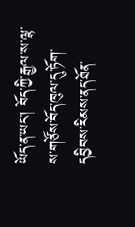ཡོད་ན་ཡང་། བོད་ཀྱི་རྒྱལ་ས་ལྷ་ས་གཙོས་བོད་ཁུལ་དུ་ཏོག་དབྱིབས་རིམས་ནད་ཐོན་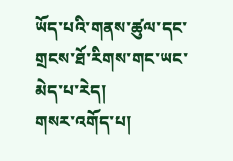ཡོད་པའི་གནས་ཚུལ་དང་གྲངས་ཐོ་རིགས་གང་ཡང་མེད་པ་རེད།
གསར་འགོད་པ།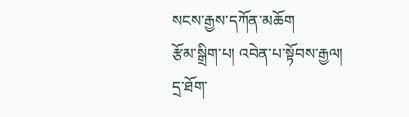སངས་རྒྱས་དཀོན་མཆོག
རྩོམ་སྒྲིག་པ། འབེན་པ་སྟོབས་རྒྱལ།
དྲ་ཐོག་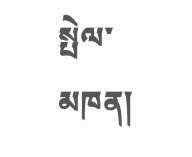སྤེལ་མཁན།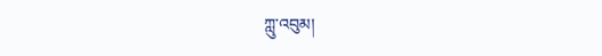ཀླུ་འབུམ།